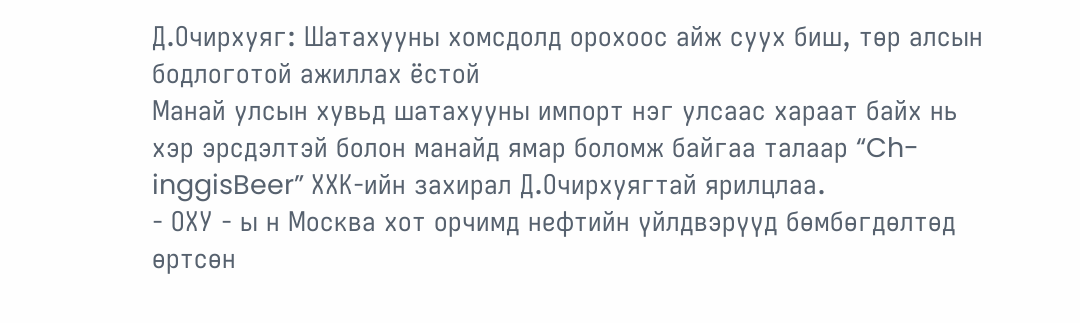Д.Очирхуяг: Шатахууны хомсдолд орохоос айж суух биш, төр алсын бодлоготой ажиллах ёстой
Манай улсын хувьд шатахууны импорт нэг улсаас хараат байх нь хэр эрсдэлтэй болон манайд ямар боломж байгаа талаар “Ch-inggisBeer” ХХК-ийн захирал Д.Очирхуягтай ярилцлаа.
- ОХУ - ы н Москва хот орчимд нефтийн үйлдвэрүүд бөмбөгдөлтөд өртсөн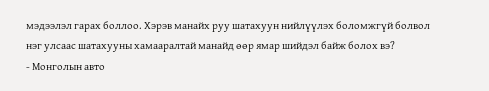мэдээлэл гарах боллоо. Хэрэв манайх руу шатахуун нийлүүлэх боломжгүй болвол нэг улсаас шатахууны хамааралтай манайд өөр ямар шийдэл байж болох вэ?
- Монголын авто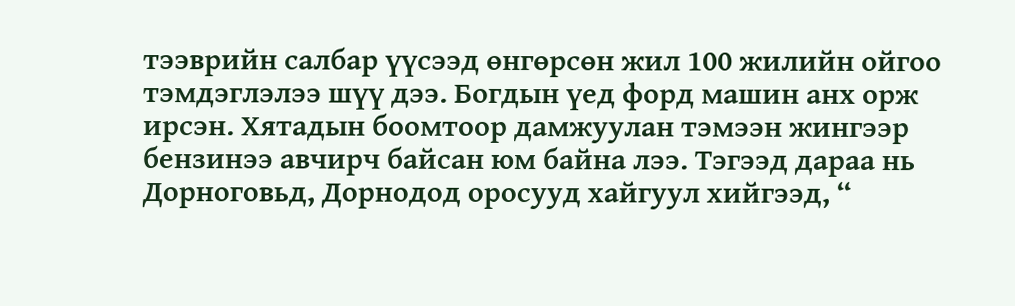тээврийн салбар үүсээд өнгөрсөн жил 100 жилийн ойгоо тэмдэглэлээ шүү дээ. Богдын үед форд машин анх орж ирсэн. Хятадын боомтоор дамжуулан тэмээн жингээр бензинээ авчирч байсан юм байна лээ. Тэгээд дараа нь Дорноговьд, Дорнодод оросууд хайгуул хийгээд, “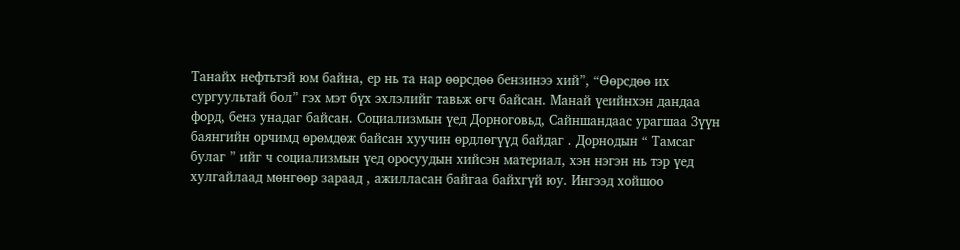Танайх нефтьтэй юм байна, ер нь та нар өөрсдөө бензинээ хий”, “Өөрсдөө их сургуультай бол” гэх мэт бүх эхлэлийг тавьж өгч байсан. Манай үеийнхэн дандаа форд, бенз унадаг байсан. Социализмын үед Дорноговьд, Сайншандаас урагшаа Зүүн баянгийн орчимд өрөмдөж байсан хуучин өрдлөгүүд байдаг . Дорнодын “ Тамсаг булаг ” ийг ч социализмын үед оросуудын хийсэн материал, хэн нэгэн нь тэр үед хулгайлаад мөнгөөр зараад , ажилласан байгаа байхгүй юу. Ингээд хойшоо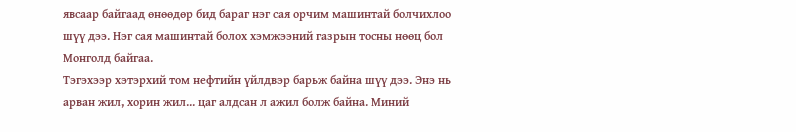явсаар байгаад өнөөдөр бид бараг нэг сая орчим машинтай болчихлоо шүү дээ. Нэг сая машинтай болох хэмжээний газрын тосны нөөц бол Монголд байгаа.
Тэгэхээр хэтэрхий том нефтийн үйлдвэр барьж байна шүү дээ. Энэ нь арван жил, хорин жил... цаг алдсан л ажил болж байна. Миний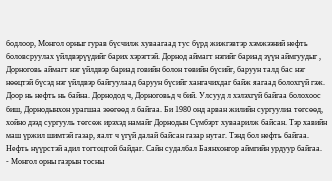бодлоор, Монгол орныг гурав бүсчилж хуваагаад тус бүрд жижгэвтэр хэмжээний нефть боловсруулах үйлдвэрүүдийг барих хэрэгтэй. Дорнод аймагт нэгийг бариад зүүн аймгуудыг , Дорноговь аймагт нэг үйлдвэр бариад говийн болон төвийн бүсийг, баруун талд бас нэг нөөцтэй бүсэд нэг үйлдвэр байгуулаад баруун бүсийг хангачихдаг байж яагаад болохгүй гэж. Доор нь нефть нь байна. Дорнодод ч, Дорноговьд ч бий. Улсууд л хэлэхгүй байгаа болохоос биш, Дорнодынхон урагшаа зөөгөөд л байгаа. Би 1980 онд арван жилийн сургуулиа төгсөөд, хойно дээд сургууль төгсөж ирэхэд намайг Дорнодын Сүмбэрт хуваарилж байсан. Тэр хавийн маш үржил шимтэй газар, яалт ч үгүй далай байсан газар нутаг. Тэнд бол нефть байгаа. Нефть нүүрстэй адил тогтоцтой байдаг. Сайн судалбал Баянхонгор аймгийн урдуур байгаа.
- Монгол орны газрын тосны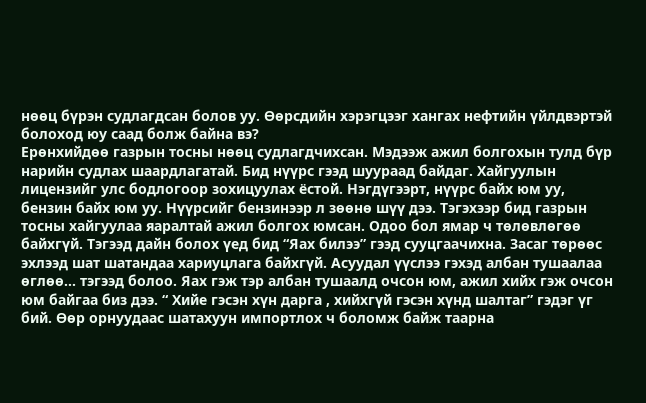нөөц бүрэн судлагдсан болов уу. Өөрсдийн хэрэгцээг хангах нефтийн үйлдвэртэй болоход юу саад болж байна вэ?
Ерөнхийдөө газрын тосны нөөц судлагдчихсан. Мэдээж ажил болгохын тулд бүр нарийн судлах шаардлагатай. Бид нүүрс гээд шуураад байдаг. Хайгуулын лицензийг улс бодлогоор зохицуулах ёстой. Нэгдүгээрт, нүүрс байх юм уу, бензин байх юм уу. Нүүрсийг бензинээр л зөөнө шүү дээ. Тэгэхээр бид газрын тосны хайгуулаа яаралтай ажил болгох юмсан. Одоо бол ямар ч төлөвлөгөө байхгүй. Тэгээд дайн болох үед бид “Яах билээ” гээд сууцгаачихна. Засаг төрөөс эхлээд шат шатандаа хариуцлага байхгүй. Асуудал үүслээ гэхэд албан тушаалаа өглөө... тэгээд болоо. Яах гэж тэр албан тушаалд очсон юм, ажил хийх гэж очсон юм байгаа биз дээ. “ Хийе гэсэн хүн дарга , хийхгүй гэсэн хүнд шалтаг” гэдэг үг бий. Өөр орнуудаас шатахуун импортлох ч боломж байж таарна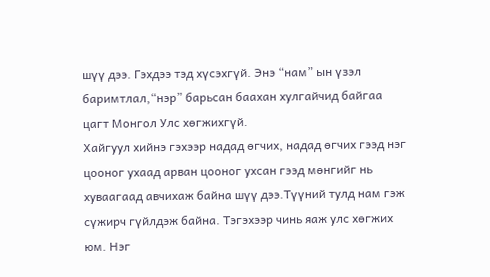шүү дээ. Гэхдээ тэд хүсэхгүй. Энэ “нам” ын үзэл баримтлал,“нэр” барьсан баахан хулгайчид байгаа цагт Монгол Улс хөгжихгүй.
Хайгуул хийнэ гэхээр надад өгчих, надад өгчих гээд нэг цооног ухаад арван цооног ухсан гээд мөнгийг нь хуваагаад авчихаж байна шүү дээ.Түүний тулд нам гэж сүжирч гүйлдэж байна. Тэгэхээр чинь яаж улс хөгжих юм. Нэг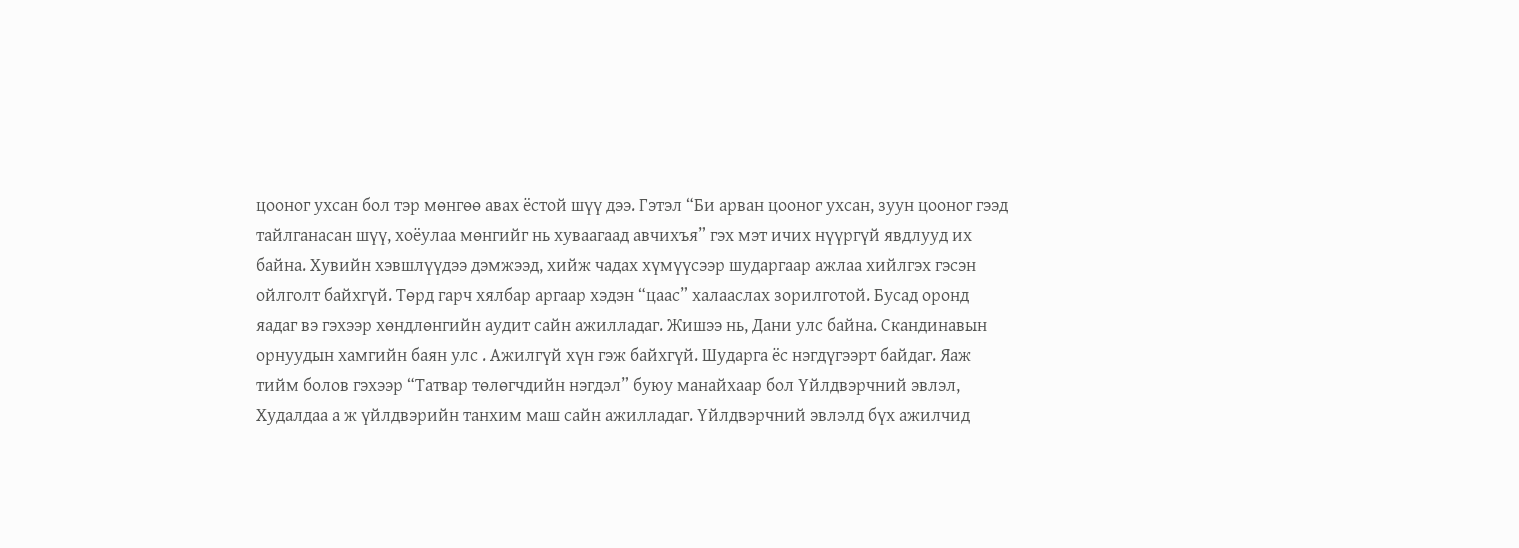цооног ухсан бол тэр мөнгөө авах ёстой шүү дээ. Гэтэл “Би арван цооног ухсан, зуун цооног гээд тайлганасан шүү, хоёулаа мөнгийг нь хуваагаад авчихъя” гэх мэт ичих нүүргүй явдлууд их байна. Хувийн хэвшлүүдээ дэмжээд, хийж чадах хүмүүсээр шударгаар ажлаа хийлгэх гэсэн ойлголт байхгүй. Төрд гарч хялбар аргаар хэдэн “цаас” халааслах зорилготой. Бусад оронд яадаг вэ гэхээр хөндлөнгийн аудит сайн ажилладаг. Жишээ нь, Дани улс байна. Скандинавын орнуудын хамгийн баян улс . Ажилгүй хүн гэж байхгүй. Шударга ёс нэгдүгээрт байдаг. Яаж тийм болов гэхээр “Татвар төлөгчдийн нэгдэл” буюу манайхаар бол Үйлдвэрчний эвлэл, Худалдаа а ж үйлдвэрийн танхим маш сайн ажилладаг. Үйлдвэрчний эвлэлд бүх ажилчид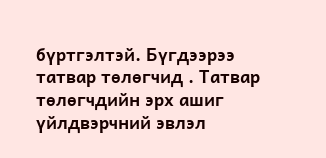бүртгэлтэй. Бүгдээрээ татвар төлөгчид . Татвар төлөгчдийн эрх ашиг үйлдвэрчний эвлэл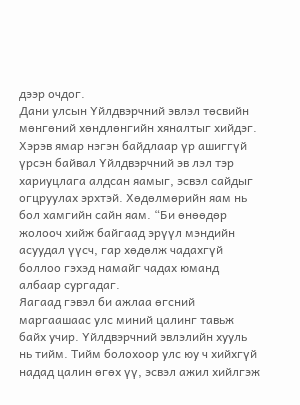дээр очдог.
Дани улсын Үйлдвэрчний эвлэл төсвийн мөнгөний хөндлөнгийн хяналтыг хийдэг. Хэрэв ямар нэгэн байдлаар үр ашиггүй үрсэн байвал Үйлдвэрчний эв лэл тэр хариуцлага алдсан яамыг, эсвэл сайдыг огцруулах эрхтэй. Хөдөлмөрийн яам нь бол хамгийн сайн яам. “Би өнөөдөр жолооч хийж байгаад эрүүл мэндийн асуудал үүсч, гар хөдөлж чадахгүй боллоо гэхэд намайг чадах юманд албаар сургадаг.
Яагаад гэвэл би ажлаа өгсний маргаашаас улс миний цалинг тавьж байх учир. Үйлдвэрчний эвлэлийн хууль нь тийм. Тийм болохоор улс юу ч хийхгүй надад цалин өгөх үү, эсвэл ажил хийлгэж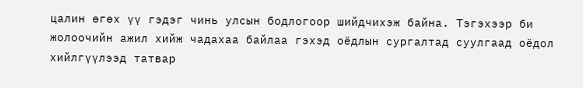цалин өгөх үү гэдэг чинь улсын бодлогоор шийдчихэж байна. Тэгэхээр би жолоочийн ажил хийж чадахаа байлаа гэхэд оёдлын сургалтад суулгаад оёдол хийлгүүлээд татвар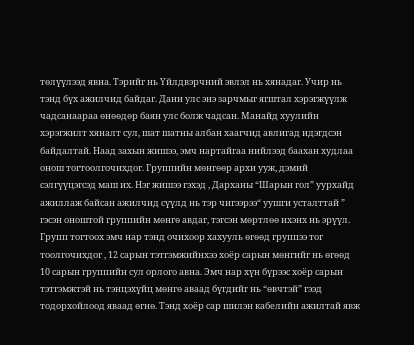төлүүлээд явна. Тэрийг нь Үйлдвэрчний эвлэл нь хянадаг. Учир нь тэнд бүх ажилчид байдаг. Дани улс энэ зарчмыг ягштал хэрэгжүүлж чадсанаараа өнөөдөр баян улс болж чадсан. Манайд хуулийн хэрэгжилт хяналт сул, шат шатны албан хаагчид авлигад идэгдсэн байдалтай. Наад захын жишээ, эмч нартайгаа нийлээд баахан худлаа онош тогтоолгочихдог. Группийн мөнгөөр архи ууж, дэмий сэлгүүцэгсэд маш их. Нэг жишээ гэхэд , Дарханы “Шарын гол” уурхайд ажиллаж байсан ажилчид сүүлд нь тэр чигээрээ“ уушги усталттай ” гэсэн оноштой группийн мөнгө авдаг, тэгсэн мөртлөө ихэнх нь эрүүл. Групп тогтоох эмч нар тэнд очихоор хахууль өгөөд группээ тог тоолгочихдог , 12 сарын тэтгэмжийнхээ хоёр сарын мөнгийг нь өгөөд 10 сарын группийн сул орлого авна. Эмч нар хүн бүрээс хоёр сарын тэтгэмжтэй нь тэнцэхүйц мөнгө аваад бүгдийг нь “өвчтэй” гээд тодорхойлоод яваад өгнө. Тэнд хоёр сар шилэн кабелийн ажилтай явж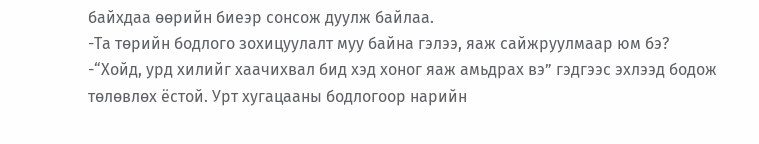байхдаа өөрийн биеэр сонсож дуулж байлаа.
-Та төрийн бодлого зохицуулалт муу байна гэлээ, яаж сайжруулмаар юм бэ?
-“Хойд, урд хилийг хаачихвал бид хэд хоног яаж амьдрах вэ” гэдгээс эхлээд бодож төлөвлөх ёстой. Урт хугацааны бодлогоор нарийн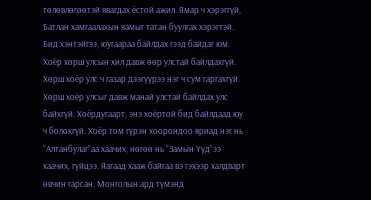төлөвлөгөөтэй явагдах ёстой ажил. Ямар ч хэрэггүй, Батлан хамгаалахын яамыг татан буулгах хэрэгтэй. Бид хэнтэйгээ, юугаараа байлдах гээд байдаг юм. Хоёр хөрш улсын хил давж өөр улстай байлдахгүй. Хөрш хоёр улс ч газар дээгүүрээ нэг ч сум гаргахгүй. Хөрш хоёр улсыг давж манай улстай байлдах улс байхгүй. Хоёрдугаарт, энэ хоёртой бид байлдаад юу ч болохгүй. Хоёр том гүрэн хоорондоо яриад нэг нь “Алтанбулаг”аа хаачих, нөгөө нь “Замын Үүд”ээ хаачих, гүйцээ. Яагаад хааж байгаа вэ гэхээр халдварт өвчин гарсан, Монголын ард түмэнд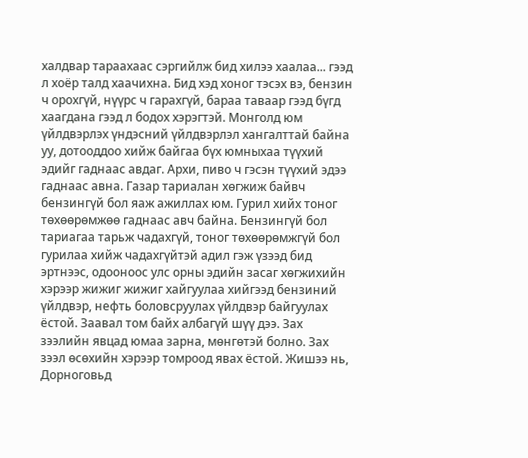халдвар тараахаас сэргийлж бид хилээ хаалаа... гээд л хоёр талд хаачихна. Бид хэд хоног тэсэх вэ, бензин ч орохгүй, нүүрс ч гарахгүй, бараа таваар гээд бүгд хаагдана гээд л бодох хэрэгтэй. Монголд юм үйлдвэрлэх үндэсний үйлдвэрлэл хангалттай байна уу, дотооддоо хийж байгаа бүх юмныхаа түүхий эдийг гаднаас авдаг. Архи, пиво ч гэсэн түүхий эдээ гаднаас авна. Газар тариалан хөгжиж байвч бензингүй бол яаж ажиллах юм. Гурил хийх тоног төхөөрөмжөө гаднаас авч байна. Бензингүй бол тариагаа тарьж чадахгүй, тоног төхөөрөмжгүй бол гурилаа хийж чадахгүйтэй адил гэж үзээд бид эртнээс, одооноос улс орны эдийн засаг хөгжихийн хэрээр жижиг жижиг хайгуулаа хийгээд бензиний үйлдвэр, нефть боловсруулах үйлдвэр байгуулах ёстой. Заавал том байх албагүй шүү дээ. Зах зээлийн явцад юмаа зарна, мөнгөтэй болно. Зах зээл өсөхийн хэрээр томроод явах ёстой. Жишээ нь, Дорноговьд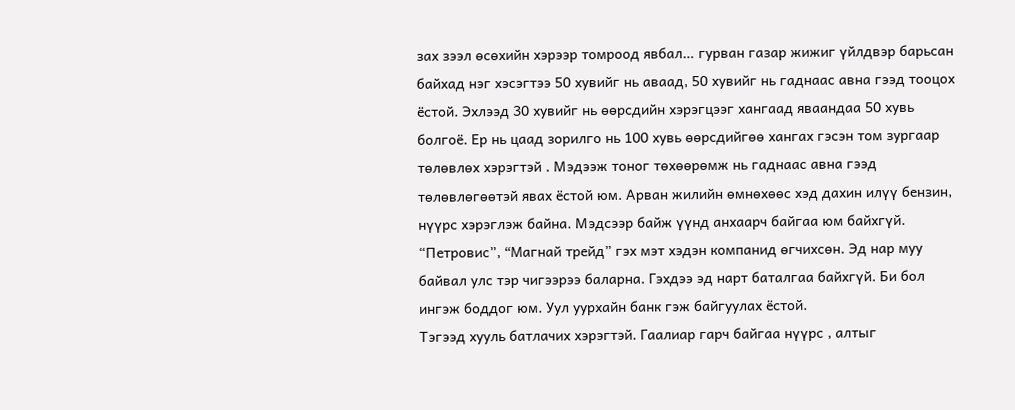зах зээл өсөхийн хэрээр томроод явбал… гурван газар жижиг үйлдвэр барьсан байхад нэг хэсэгтээ 50 хувийг нь аваад, 50 хувийг нь гаднаас авна гээд тооцох ёстой. Эхлээд 30 хувийг нь өөрсдийн хэрэгцээг хангаад яваандаа 50 хувь болгоё. Ер нь цаад зорилго нь 100 хувь өөрсдийгөө хангах гэсэн том зургаар төлөвлөх хэрэгтэй . Мэдээж тоног төхөөрөмж нь гаднаас авна гээд төлөвлөгөөтэй явах ёстой юм. Арван жилийн өмнөхөөс хэд дахин илүү бензин, нүүрс хэрэглэж байна. Мэдсээр байж үүнд анхаарч байгаа юм байхгүй. “Петровис”, “Mагнай трейд” гэх мэт хэдэн компанид өгчихсөн. Эд нар муу байвал улс тэр чигээрээ баларна. Гэхдээ эд нарт баталгаа байхгүй. Би бол ингэж боддог юм. Уул уурхайн банк гэж байгуулах ёстой.
Тэгээд хууль батлачих хэрэгтэй. Гаалиар гарч байгаа нүүрс , алтыг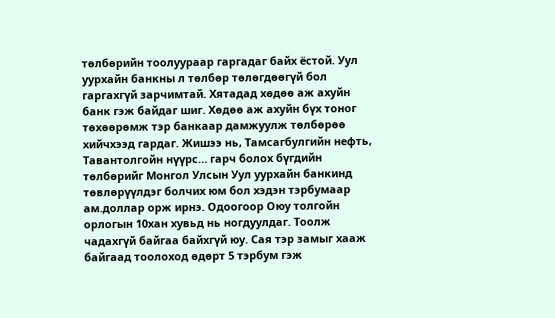төлбөрийн тоолуураар гаргадаг байх ёстой. Уул уурхайн банкны л төлбөр төлөгдөөгүй бол гаргахгүй зарчимтай. Хятадад хөдөө аж ахуйн банк гэж байдаг шиг. Хөдөө аж ахуйн бүх тоног төхөөрөмж тэр банкаар дамжуулж төлбөрөө хийчхээд гардаг. Жишээ нь, Тамсагбулгийн нефть, Тавантолгойн нүүрс… гарч болох бүгдийн төлбөрийг Монгол Улсын Уул уурхайн банкинд төвлөрүүлдэг болчих юм бол хэдэн тэрбумаар ам.доллар орж ирнэ. Одоогоор Оюу толгойн орлогын 10хан хувьд нь ногдуулдаг. Тоолж чадахгүй байгаа байхгүй юу. Сая тэр замыг хааж байгаад тоолоход өдөрт 5 тэрбум гэж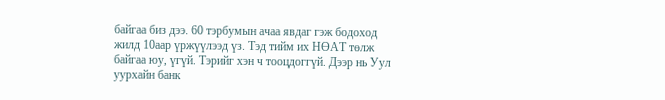байгаа биз дээ. 60 тэрбумын ачаа явдаг гэж бодоход жилд 10аар үржүүлээд үз. Тэд тийм их НӨАТ төлж байгаа юу, үгүй. Тэрийг хэн ч тооцдоггүй. Дээр нь Уул уурхайн банк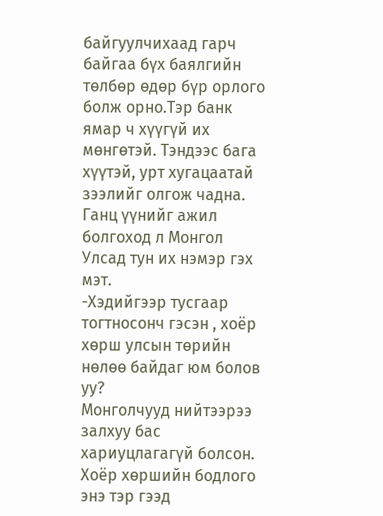байгуулчихаад гарч байгаа бүх баялгийн төлбөр өдөр бүр орлого болж орно.Тэр банк ямар ч хүүгүй их мөнгөтэй. Тэндээс бага хүүтэй, урт хугацаатай зээлийг олгож чадна. Ганц үүнийг ажил болгоход л Монгол Улсад тун их нэмэр гэх мэт.
-Хэдийгээр тусгаар тогтносонч гэсэн , хоёр хөрш улсын төрийн нөлөө байдаг юм болов уу?
Монголчууд нийтээрээ залхуу бас хариуцлагагүй болсон. Хоёр хөршийн бодлого энэ тэр гээд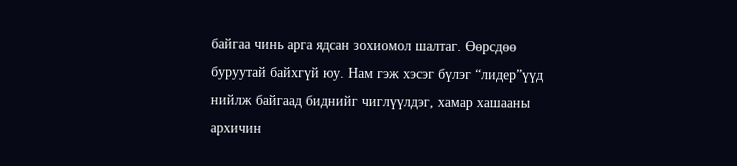байгаа чинь арга ядсан зохиомол шалтаг. Өөрсдөө буруутай байхгүй юу. Нам гэж хэсэг бүлэг “лидер”үүд нийлж байгаад биднийг чиглүүлдэг, хамар хашааны архичин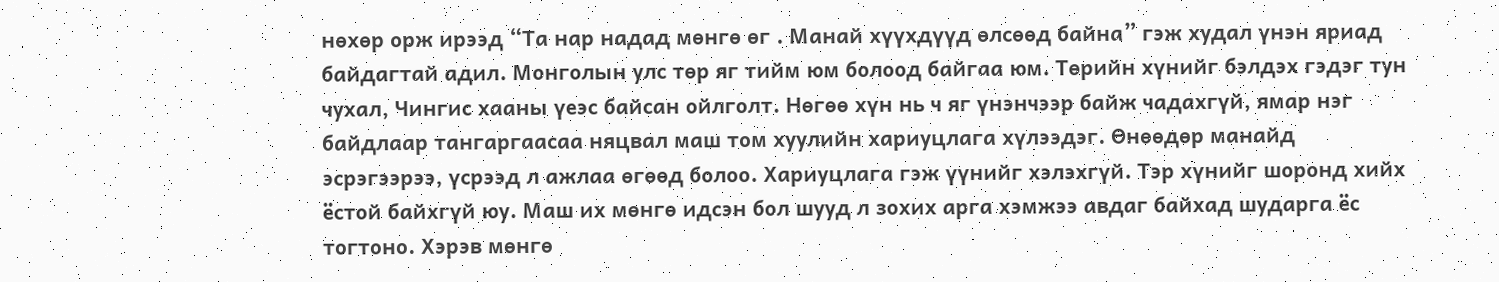нөхөр орж ирээд “Та нар надад мөнгө өг . Манай хүүхдүүд өлсөөд байна” гэж худал үнэн яриад байдагтай адил. Монголын улс төр яг тийм юм болоод байгаа юм. Төрийн хүнийг бэлдэх гэдэг тун чухал, Чингис хааны үеэс байсан ойлголт. Нөгөө хүн нь ч яг үнэнчээр байж чадахгүй, ямар нэг байдлаар тангаргаасаа няцвал маш том хуулийн хариуцлага хүлээдэг. Өнөөдөр манайд эсрэгээрээ, үсрээд л ажлаа өгөөд болоо. Хариуцлага гэж үүнийг хэлэхгүй. Тэр хүнийг шоронд хийх ёстой байхгүй юу. Маш их мөнгө идсэн бол шууд л зохих арга хэмжээ авдаг байхад шударга ёс тогтоно. Хэрэв мөнгө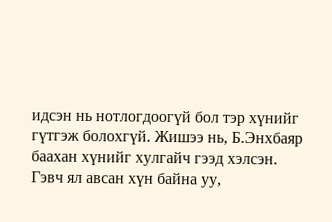идсэн нь нотлогдоогүй бол тэр хүнийг гүтгэж болохгүй. Жишээ нь, Б.Энхбаяр баахан хүнийг хулгайч гээд хэлсэн. Гэвч ял авсан хүн байна уу,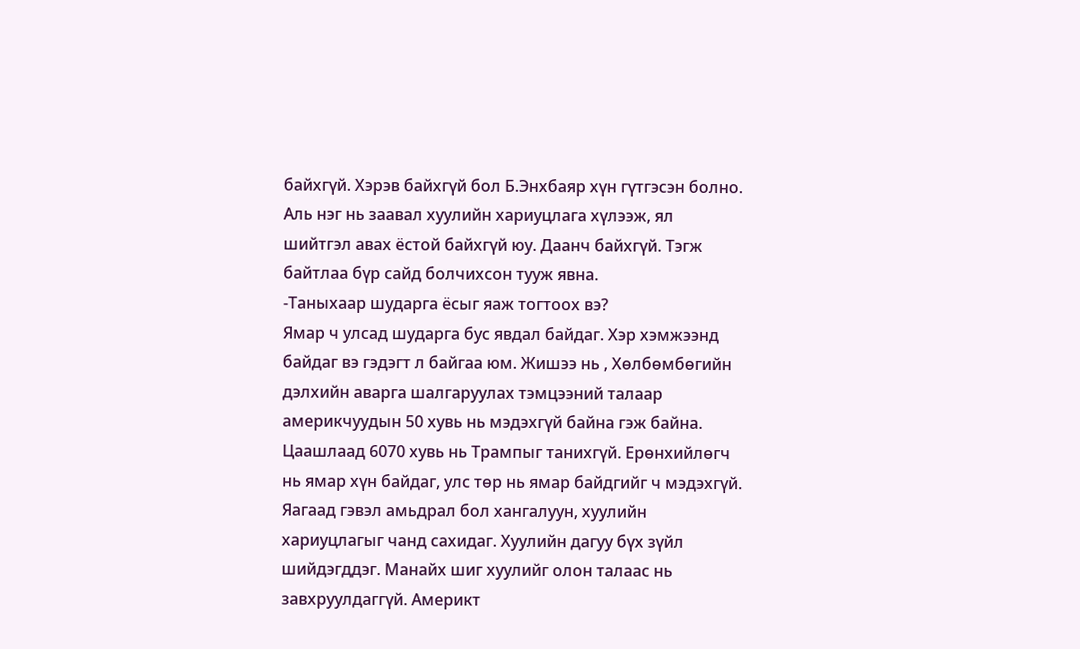байхгүй. Хэрэв байхгүй бол Б.Энхбаяр хүн гүтгэсэн болно. Аль нэг нь заавал хуулийн хариуцлага хүлээж, ял шийтгэл авах ёстой байхгүй юу. Даанч байхгүй. Тэгж байтлаа бүр сайд болчихсон тууж явна.
-Таныхаар шударга ёсыг яаж тогтоох вэ?
Ямар ч улсад шударга бус явдал байдаг. Хэр хэмжээнд байдаг вэ гэдэгт л байгаа юм. Жишээ нь , Хөлбөмбөгийн дэлхийн аварга шалгаруулах тэмцээний талаар америкчуудын 50 хувь нь мэдэхгүй байна гэж байна. Цаашлаад 6070 хувь нь Трампыг танихгүй. Ерөнхийлөгч нь ямар хүн байдаг, улс төр нь ямар байдгийг ч мэдэхгүй. Яагаад гэвэл амьдрал бол хангалуун, хуулийн хариуцлагыг чанд сахидаг. Хуулийн дагуу бүх зүйл шийдэгддэг. Манайх шиг хуулийг олон талаас нь завхруулдаггүй. Америкт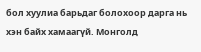бол хуулиа барьдаг болохоор дарга нь хэн байх хамаагүй. Монголд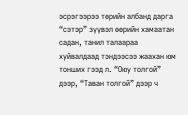эсрэгээрээ төрийн албанд дарга “сэтэр” зүүвэл өөрийн хамаатан садан, танил талаараа хуйвалдаад тэндээсээ жаахан юм тонших гээд л. “Оюу толгой” дээр, “Таван толгой” дээр ч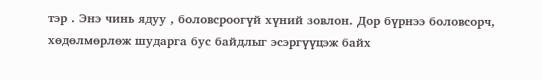тэр . Энэ чинь ядуу , боловсроогүй хүний зовлон. Дор бүрнээ боловсорч, хөдөлмөрлөж шударга бус байдлыг эсэргүүцэж байх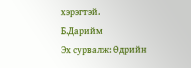хэрэгтэй.
Б.Дарийм
Эх сурвалж: Өдрийн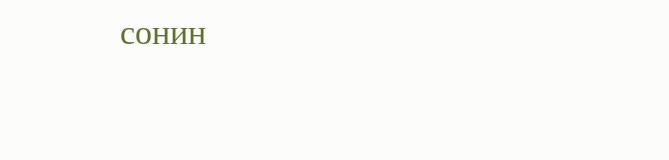сонин